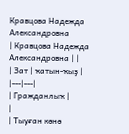Кравцова Надежда Александровна
| Кравцова Надежда Александровна | |
| Зат | ҡатын-ҡыҙ |
|---|---|
| Гражданлыҡ |
|
| Тыуған көнө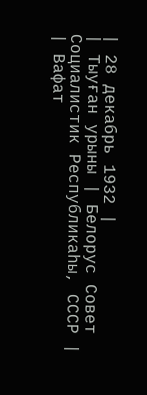| 28 декабрь 1932 |
| Тыуған урыны | Белорус Совет Социалистик Республикаһы, СССР |
| Вафат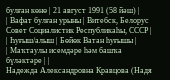булған көнө | 21 август 1991 (58 йәш) |
| Вафат булған урыны | Витебск, Белорус Совет Социалистик Республикаһы, СССР |
| Һуғыш/алыш | Бөйөк Ватан һуғышы |
| Маҡтаулы исемдәре һәм башҡа бүләктәре | |
Надежда Александровна Кравцова (Надя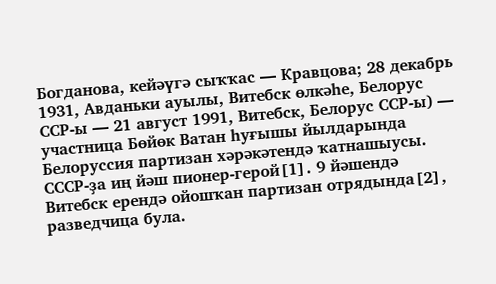Богданова, кейәүгә сыҡҡас — Кравцова; 28 декабрь 1931, Авданьки ауылы, Витебск өлкәһе, Белорус ССР-ы — 21 август 1991, Витебск, Белорус ССР-ы) — участница Бөйөк Ватан һуғышы йылдарында Белоруссия партизан хәрәкәтендә ҡатнашыусы. СССР-ҙа иң йәш пионер-герой[1]. 9 йәшендә Витебск ерендә ойошҡан партизан отрядында[2], разведчица була.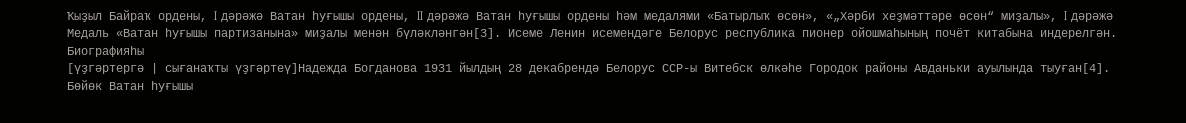Ҡыҙыл Байраҡ ордены, I дәрәжә Ватан һуғышы ордены, II дәрәжә Ватан һуғышы ордены һәм медалями «Батырлыҡ өсөн», «„Хәрби хеҙмәттәре өсөн“ миҙалы», I дәрәжә Медаль «Ватан һуғышы партизанына» миҙалы менән бүләкләнгән[3]. Исеме Ленин исемендәге Белорус республика пионер ойошмаһының почёт китабына индерелгән.
Биографияһы
[үҙгәртергә | сығанаҡты үҙгәртеү]Надежда Богданова 1931 йылдың 28 декабрендә Белорус ССР-ы Витебск өлкәһе Городок районы Авданьки ауылында тыуған[4].
Бөйөк Ватан һуғышы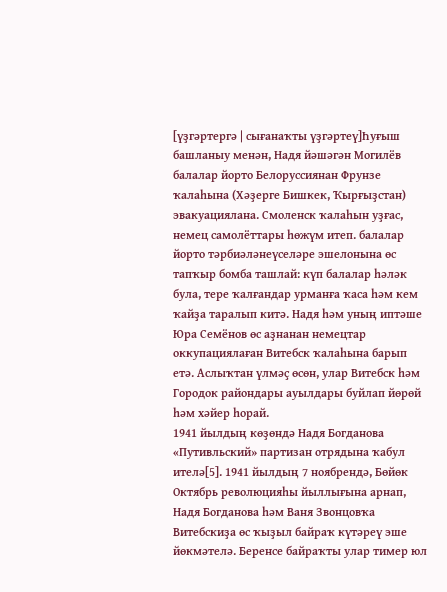[үҙгәртергә | сығанаҡты үҙгәртеү]Һуғыш башланыу менән, Надя йәшәгән Могилёв балалар йорто Белоруссиянан Фрунзе ҡалаһына (Хәҙерге Бишкек, Ҡырғыҙстан) эвакуациялана. Смоленск ҡалаһын уҙғас, немец самолёттары һөжүм итеп. балалар йорто тәрбиәләнеүселәре эшелонына өс тапҡыр бомба ташлай: күп балалар һәләк була, тере ҡалғандар урманға ҡаса һәм кем ҡайҙа таралып китә. Надя һәм уның иптәше Юра Семёнов өс аҙнанан немецтар оккупациялаған Витебск ҡалаһына барып етә. Аслыҡтан үлмәҫ өсөн, улар Витебск һәм Городок райондары ауылдары буйлап йөрөй һәм хәйер һорай.
1941 йылдың көҙөндә Надя Богданова «Путивльский» партизан отрядына ҡабул ителә[5]. 1941 йылдың 7 ноябрендә, Бөйөк Октябрь революцияһы йыллығына арнап, Надя Богданова һәм Ваня Звонцовҡа Витебскиҙа өс ҡыҙыл байраҡ күтәреү эше йөкмәтелә. Беренсе байраҡты улар тимер юл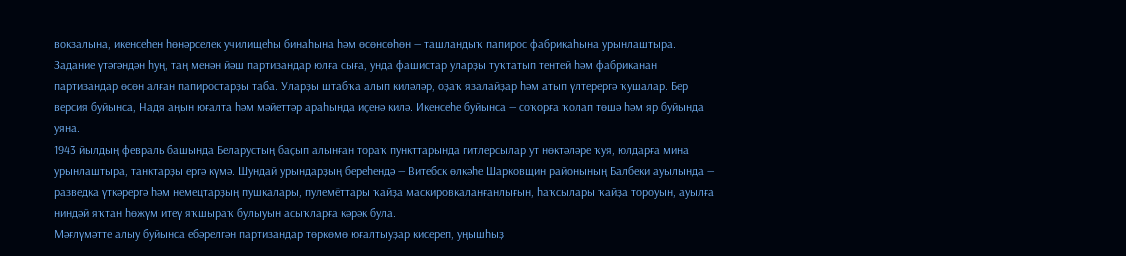вокзалына, икенсеһен һөнәрселек училищеһы бинаһына һәм өсөнсөһөн — ташландыҡ папирос фабрикаһына урынлаштыра. Задание үтәгәндән һуң, таң менән йәш партизандар юлға сыға, унда фашистар уларҙы туҡтатып тентей һәм фабриканан партизандар өсөн алған папиростарҙы таба. Уларҙы штабҡа алып киләләр, оҙаҡ язалайҙар һәм атып үлтерергә ҡушалар. Бер версия буйынса, Надя аңын юғалта һәм мәйеттәр араһында иҫенә килә. Икенсеһе буйынса — соҡорға ҡолап төшә һәм яр буйында уяна.
1943 йылдың февраль башында Беларустың баҫып алынған тораҡ пункттарында гитлерсылар ут нөктәләре ҡуя, юлдарға мина урынлаштыра, танктарҙы ергә күмә. Шундай урындарҙың береһендә — Витебск өлкәһе Шарковщин районының Балбеки ауылында — разведка үткәрергә һәм немецтарҙың пушкалары, пулемёттары ҡайҙа маскировкаланғанлығын, һаҡсылары ҡайҙа тороуын, ауылға ниндәй яҡтан һөжүм итеү яҡшыраҡ булыуын асыҡларға кәрәк була.
Мәғлүмәтте алыу буйынса ебәрелгән партизандар төркөмө юғалтыуҙар кисереп, уңышһыҙ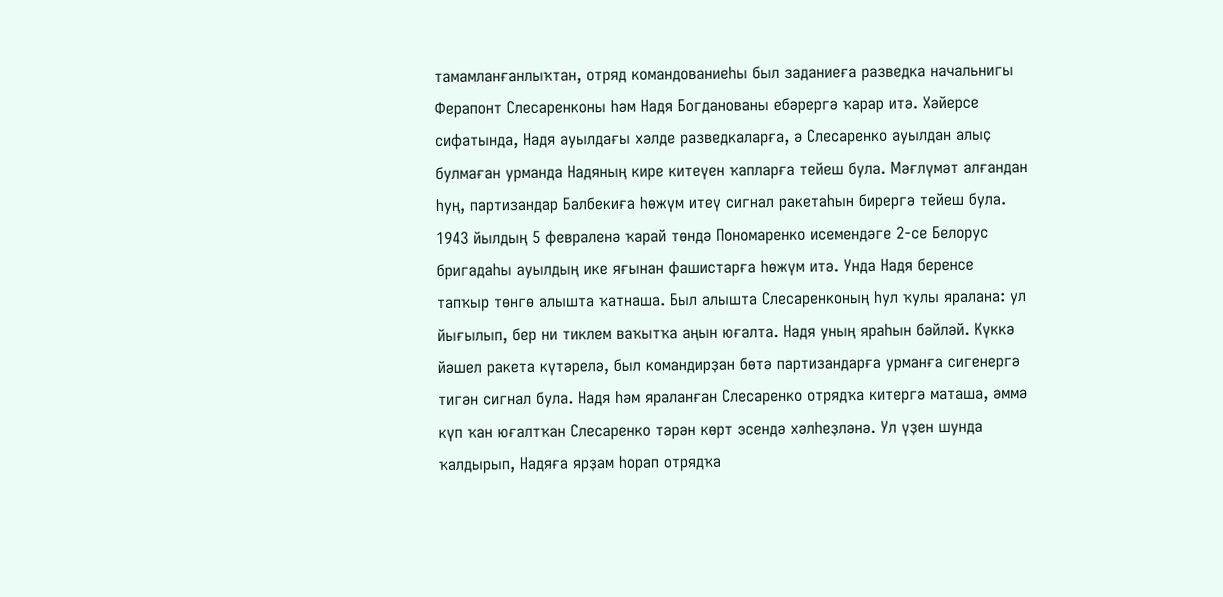тамамланғанлыҡтан, отряд командованиеһы был заданиеға разведка начальнигы Ферапонт Слесаренконы һәм Надя Богданованы ебәрергә ҡарар итә. Хәйерсе сифатында, Надя ауылдағы хәлде разведкаларға, ә Слесаренко ауылдан алыҫ булмаған урманда Надяның кире китеүен ҡапларға тейеш була. Мәғлүмәт алғандан һуң, партизандар Балбекиға һөжүм итеү сигнал ракетаһын бирергә тейеш була. 1943 йылдың 5 февраленә ҡарай төндә Пономаренко исемендәге 2-се Белорус бригадаһы ауылдың ике яғынан фашистарға һөжүм итә. Унда Надя беренсе тапҡыр төнгө алышта ҡатнаша. Был алышта Слесаренконың һул ҡулы яралана: ул йығылып, бер ни тиклем ваҡытҡа аңын юғалта. Надя уның яраһын бәйләй. Күккә йәшел ракета күтәрелә, был командирҙан бөтә партизандарға урманға сигенергә тигән сигнал була. Надя һәм яраланған Слесаренко отрядҡа китергә маташа, әммә күп ҡан юғалтҡан Слесаренко тәрән көрт эсендә хәлһеҙләнә. Ул үҙен шунда ҡалдырып, Надяға ярҙам һорап отрядҡа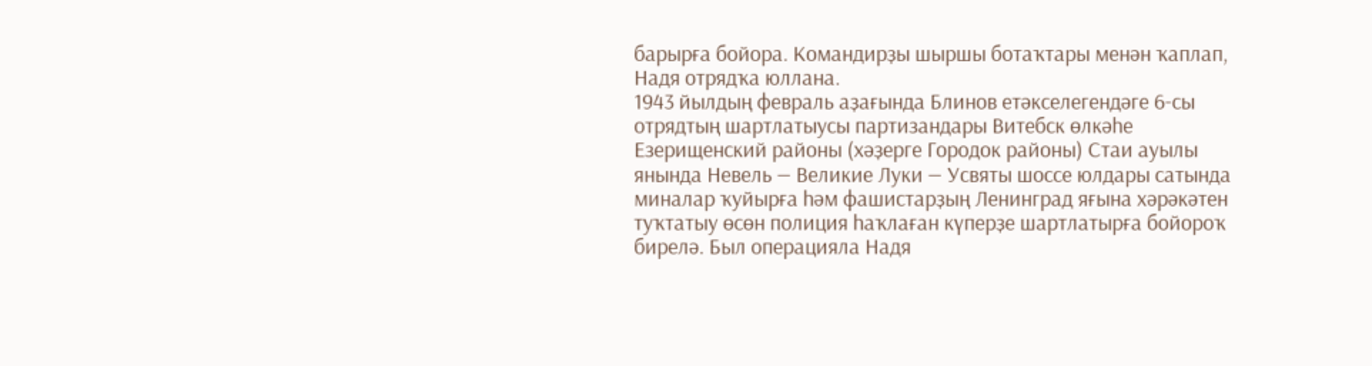барырға бойора. Командирҙы шыршы ботаҡтары менән ҡаплап, Надя отрядҡа юллана.
1943 йылдың февраль аҙағында Блинов етәкселегендәге 6-сы отрядтың шартлатыусы партизандары Витебск өлкәһе Езерищенский районы (хәҙерге Городок районы) Стаи ауылы янында Невель — Великие Луки — Усвяты шоссе юлдары сатында миналар ҡуйырға һәм фашистарҙың Ленинград яғына хәрәкәтен туҡтатыу өсөн полиция һаҡлаған күперҙе шартлатырға бойороҡ бирелә. Был операцияла Надя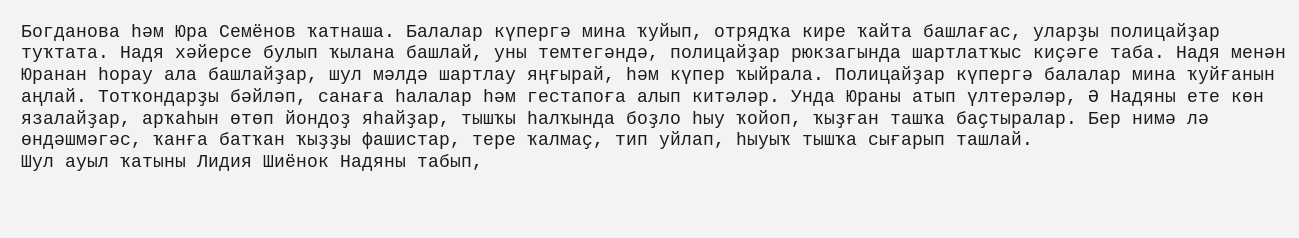Богданова һәм Юра Семёнов ҡатнаша. Балалар күпергә мина ҡуйып, отрядҡа кире ҡайта башлағас, уларҙы полицайҙар туҡтата. Надя хәйерсе булып ҡылана башлай, уны темтегәндә, полицайҙар рюкзагында шартлатҡыс киҫәге таба. Надя менән Юранан һорау ала башлайҙар, шул мәлдә шартлау яңғырай, һәм күпер ҡыйрала. Полицайҙар күпергә балалар мина ҡуйғанын аңлай. Тотҡондарҙы бәйләп, санаға һалалар һәм гестапоға алып китәләр. Унда Юраны атып үлтерәләр, Ә Надяны ете көн язалайҙар, арҡаһын өтөп йондоҙ яһайҙар, тышҡы һалҡында боҙло һыу ҡойоп, ҡыҙған ташҡа баҫтыралар. Бер нимә лә өндәшмәгәс, ҡанға батҡан ҡыҙҙы фашистар, тере ҡалмаҫ, тип уйлап, һыуыҡ тышҡа сығарып ташлай.
Шул ауыл ҡатыны Лидия Шиёнок Надяны табып,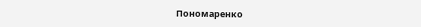Пономаренко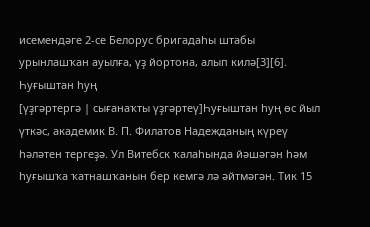исемендәге 2-се Белорус бригадаһы штабы урынлашҡан ауылға, үҙ йортона, алып килә[3][6].
Һуғыштан һуң
[үҙгәртергә | сығанаҡты үҙгәртеү]Һуғыштан һуң өс йыл үткәс, академик В. П. Филатов Надежданың күреү һәләтен тергеҙә. Ул Витебск ҡалаһында йәшәгән һәм һуғышҡа ҡатнашҡанын бер кемгә лә әйтмәгән. Тик 15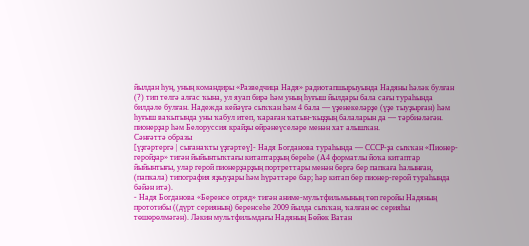йылдан һуң, уның командиры «Разведчица Надя» радиотапшырыуында Надяны һәләк булған (?) тип телгә алғас ҡына, ул яуап бирә һәм уның һуғыш йылдары бала сағы тураһында билдәле булған. Надежда кейәүгә сыҡҡан һәм 4 бала — үҙенекеләрҙе (үҙе тыуҙырған) һәм һуғыш ваҡытында уны ҡабул итеп, ҡараған ҡатын-ҡыҙҙың балаларын да — тәрбиәләгән. пионерҙар һәм Белоруссия крайҙы өйрәнеүселәре менән хат алышҡан.
Сәнғәттә образы
[үҙгәртергә | сығанаҡты үҙгәртеү]- Надя Богданова тураһында — СССР-ҙа сыҡҡан «Пионер-геройҙар» тигән йыйынтыҡтағы китаптарҙың береһе (А4 форматлы йоҡа китаптар йыйынтығы, улар герой пионерҙарҙың портреттары менән бергә бер папкаға һалынған, (папкала) типография яҙыуҙары һәм һүрәттәре бар; һәр китап бер пионер-герой тураһында бәйән итә).
- Надя Богданова «Беренсе отряд» тигән аниме-мультфильмының төп геройы Надяның прототибы ((дүрт серияның) беренсеһе 2009 йылда сыҡҡан, ҡалған өс серияһы төшөрөлмәгән). Ләкин мультфильмдағы Надяның Бөйөк Ватан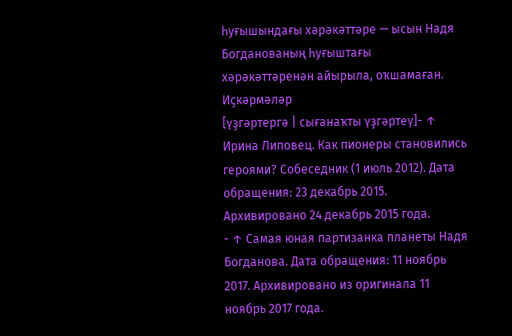һуғышындағы хәрәкәттәре — ысын Надя Богданованың һуғыштағы хәрәкәттәренән айырыла, оҡшамаған.
Иҫкәрмәләр
[үҙгәртергә | сығанаҡты үҙгәртеү]- ↑ Ирина Липовец. Как пионеры становились героями? Собеседник (1 июль 2012). Дата обращения: 23 декабрь 2015. Архивировано 24 декабрь 2015 года.
- ↑ Самая юная партизанка планеты Надя Богданова. Дата обращения: 11 ноябрь 2017. Архивировано из оригинала 11 ноябрь 2017 года.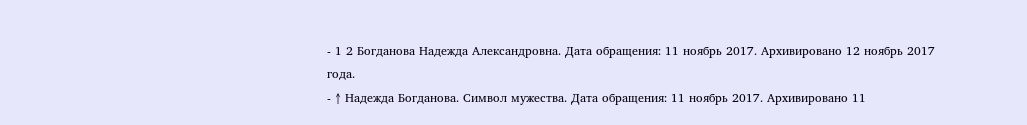- 1 2 Богданова Надежда Александровна. Дата обращения: 11 ноябрь 2017. Архивировано 12 ноябрь 2017 года.
- ↑ Надежда Богданова. Символ мужества. Дата обращения: 11 ноябрь 2017. Архивировано 11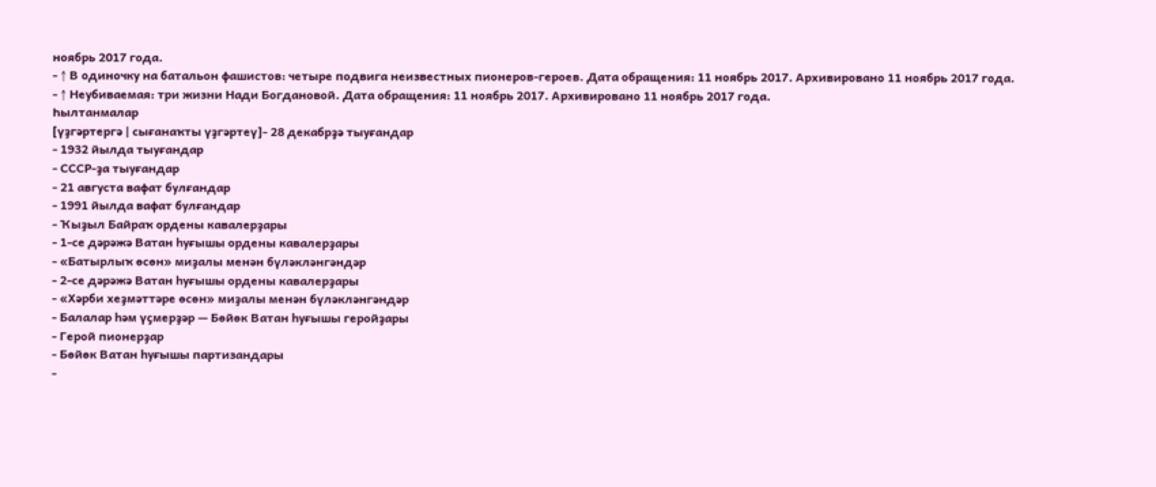ноябрь 2017 года.
- ↑ В одиночку на батальон фашистов: четыре подвига неизвестных пионеров-героев. Дата обращения: 11 ноябрь 2017. Архивировано 11 ноябрь 2017 года.
- ↑ Неубиваемая: три жизни Нади Богдановой. Дата обращения: 11 ноябрь 2017. Архивировано 11 ноябрь 2017 года.
Һылтанмалар
[үҙгәртергә | сығанаҡты үҙгәртеү]- 28 декабрҙә тыуғандар
- 1932 йылда тыуғандар
- СССР-ҙа тыуғандар
- 21 августа вафат булғандар
- 1991 йылда вафат булғандар
- Ҡыҙыл Байраҡ ордены кавалерҙары
- 1-се дәрәжә Ватан һуғышы ордены кавалерҙары
- «Батырлыҡ өсөн» миҙалы менән бүләкләнгәндәр
- 2-се дәрәжә Ватан һуғышы ордены кавалерҙары
- «Хәрби хеҙмәттәре өсөн» миҙалы менән бүләкләнгәндәр
- Балалар һәм үҫмерҙәр — Бөйөк Ватан һуғышы геройҙары
- Герой пионерҙар
- Бөйөк Ватан һуғышы партизандары
-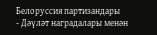Белоруссия партизандары
- Дәүләт наградалары менән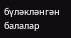бүләкләнгән балалар